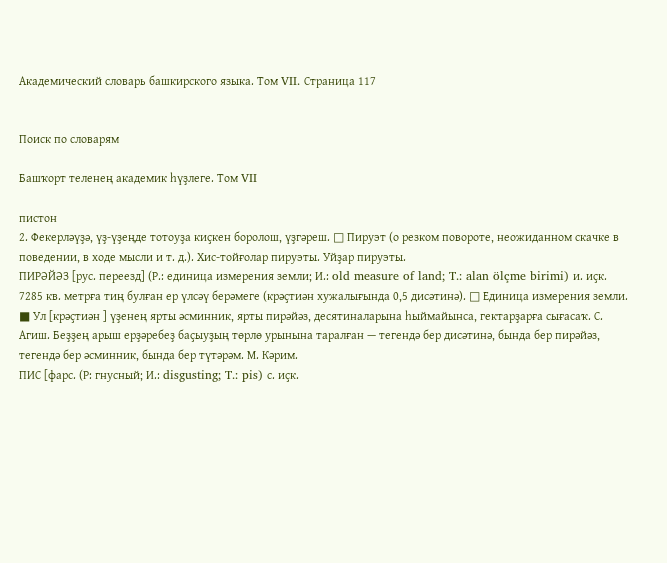Академический словарь башкирского языка. Том VII. Страница 117


Поиск по словарям

Башҡорт теленең академик һүҙлеге. Том VII

пистон
2. Фекерләүҙә, үҙ-үҙеңде тотоуҙа киҫкен боролош, үҙгәреш. □ Пируэт (о резком повороте, неожиданном скачке в поведении, в ходе мысли и т. д.). Хис-тойғолар пируэты. Уйҙар пируэты.
ПИРӘЙӘЗ [рус. переезд] (Р.: единица измерения земли; И.: old measure of land; T.: alan ölçme birimi) и. иҫк.
7285 кв. метрға тиң булған ер үлсәү берәмеге (крәҫтиән хужалығында 0,5 дисәтинә). □ Единица измерения земли. ■ Ул [крәҫтиән ] үҙенең ярты әсминник, ярты пирәйәз, десятиналарына һыймайынса, гектарҙарға сығасаҡ. С. Агиш. Беҙҙең арыш ерҙәребеҙ баҫыуҙың төрлө урынына таралған — тегендә бер дисәтинә, бында бер пирәйәз, тегендә бер әсминник, бында бер түтәрәм. М. Кәрим.
ПИС [фарс. (Р: гнусный; И.: disgusting; T.: pis) с. иҫк.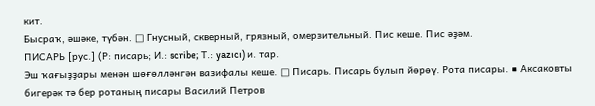кит.
Бысраҡ, әшәке, түбән. □ Гнусный, скверный, грязный, омерзительный. Пис кеше. Пис әҙәм.
ПИСАРЬ [рус.] (Р: писарь; И.: scribe; Т.: yazıcı) и. тар.
Эш ҡағыҙҙары менән шөғөлләнгән вазифалы кеше. □ Писарь. Писарь булып йөрөү. Рота писары. ■ Аксаковты бигерәк тә бер ротаның писары Василий Петров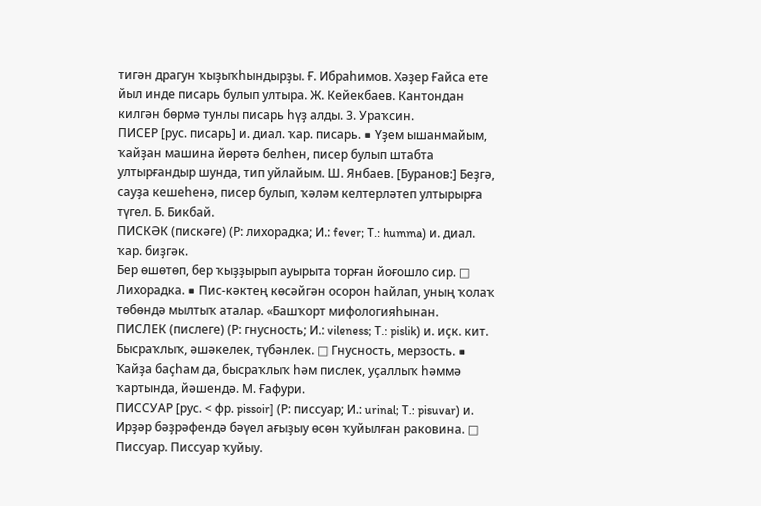тигән драгун ҡыҙыҡһындырҙы. Ғ. Ибраһимов. Хәҙер Ғайса ете йыл инде писарь булып ултыра. Ж. Кейекбаев. Кантондан килгән бөрмә тунлы писарь һүҙ алды. 3. Ураҡсин.
ПИСЕР [рус. писарь] и. диал. ҡар. писарь. ■ Үҙем ышанмайым, ҡайҙан машина йөрөтә белһен, писер булып штабта ултырғандыр шунда, тип уйлайым. Ш. Янбаев. [Буранов:] Беҙгә, сауҙа кешеһенә, писер булып, ҡәләм келтерләтеп ултырырға түгел. Б. Бикбай.
ПИСКӘК (пискәге) (Р: лихорадка; И.: fever; T.: humma) и. диал. ҡар. биҙгәк.
Бер өшөтөп, бер ҡыҙҙырып ауырыта торған йоғошло сир. □ Лихорадка. ■ Пис-кәктең көсәйгән осорон һайлап, уның ҡолаҡ төбөндә мылтыҡ аталар. «Башҡорт мифологияһынан.
ПИСЛЕК (пислеге) (Р: гнусность; И.: vileness; T.: pislik) и. иҫк. кит.
Бысраҡлыҡ, әшәкелек, түбәнлек. □ Гнусность, мерзость. ■ Ҡайҙа баҫһам да, бысраҡлыҡ һәм пислек, уҫаллыҡ һәммә ҡартында, йәшендә. М. Ғафури.
ПИССУАР [рус. < фр. pissoir] (Р: писсуар; И.: urinal; T.: pisuvar) и.
Ирҙәр бәҙрәфендә бәүел ағыҙыу өсөн ҡуйылған раковина. □ Писсуар. Писсуар ҡуйыу.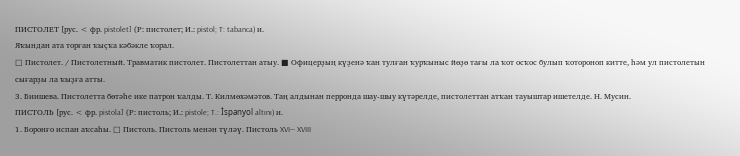ПИСТОЛЕТ [рус. < фр. pistolet] (Р: пистолет; И.: pistol; T: tabanca) и.
Яҡындан ата торған ҡыҫҡа кәбәкле ҡорал.
□ Пистолет. / Пистолетный. Травматик пистолет. Пистолеттан атыу. ■ Офицерҙың күҙенә ҡан тулған ҡурҡыныс йөҙө тағы ла ҡот осҡос булып ҡотороноп китте, һәм ул пистолетын сығарҙы ла ҡыҙға атты.
3. Биишева. Пистолетта бөтәһе ике патрон ҡалды. Т. Килмөхәмәтов. Таң алдынан перронда шау-шыу күтәрелде, пистолеттан атҡан тауыштар ишетелде. Н. Мусин.
ПИСТОЛЬ [рус. < фр. pistola] (Р: пистоль; И.: pistole; T.: İspanyol altını) и.
1. Боронғо испан аҡсаһы. □ Пистоль. Пистоль менән түләү. Пистоль XVI— XVIII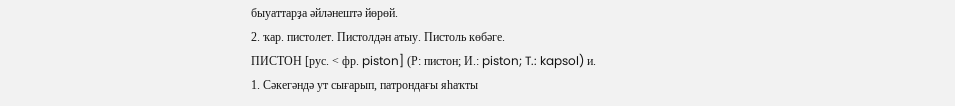быуаттарҙа әйләнештә йөрөй.
2. ҡар. пистолет. Пистолдән атыу. Пистоль көбәге.
ПИСТОН [рус. < фр. piston] (Р: пистон; И.: piston; T.: kapsol) и.
1. Сәкегәндә ут сығарып, патрондағы яһаҡты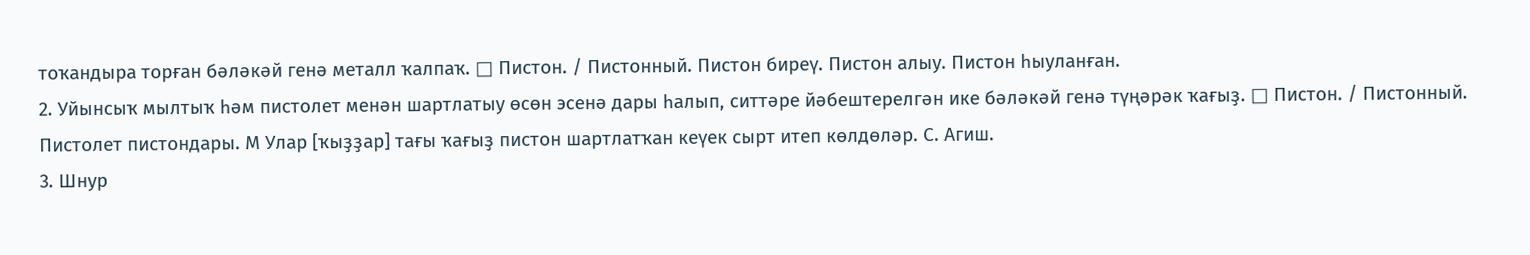тоҡандыра торған бәләкәй генә металл ҡалпаҡ. □ Пистон. / Пистонный. Пистон биреү. Пистон алыу. Пистон һыуланған.
2. Уйынсыҡ мылтыҡ һәм пистолет менән шартлатыу өсөн эсенә дары һалып, ситтәре йәбештерелгән ике бәләкәй генә түңәрәк ҡағыҙ. □ Пистон. / Пистонный. Пистолет пистондары. М Улар [ҡыҙҙар] тағы ҡағыҙ пистон шартлатҡан кеүек сырт итеп көлдөләр. С. Агиш.
3. Шнур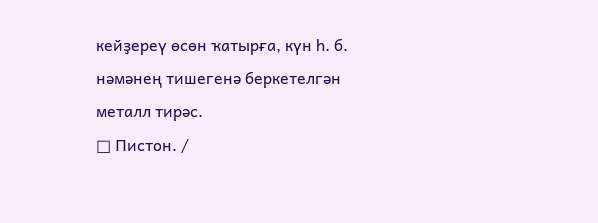кейҙереү өсөн ҡатырға, күн һ. б. нәмәнең тишегенә беркетелгән металл тирәс.
□ Пистон. /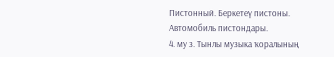Пистонный. Беркетеү пистоны. Автомобиль пистондары.
4. му з. Тынлы музыка ҡоралының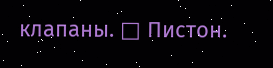клапаны. □ Пистон.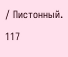/ Пистонный.
117